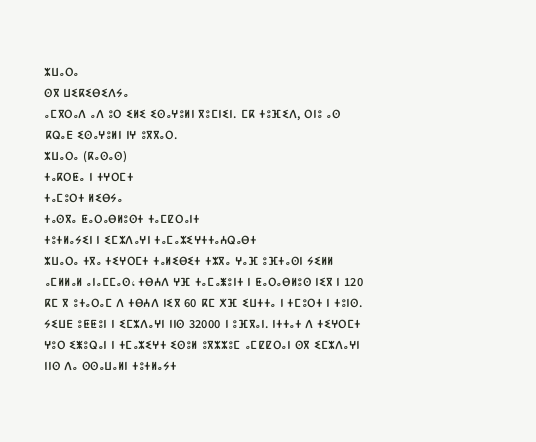ⵣⵡⴰⵔⴰ
ⵙⴳ ⵡⵉⴽⵉⴱⵉⴷⵢⴰ
ⴰⵎⴳⵔⴰⴷ ⴰⴷ ⵓⵔ ⵉⵍⵉ ⵉⵙⴰⵖⵓⵍⵏ ⴳⵓⵎⵏⵉⵏ. ⵎⴽ ⵜⵓⴼⵉⴷ, ⵔⵏⵓ ⴰⵙ ⴽⵕⴰⴹ ⵉⵙⴰⵖⵓⵍⵏ ⵏⵖ ⵓⴳⴳⴰⵔ.
ⵣⵡⴰⵔⴰ (ⴽⴰⵙⴰⵙ)
ⵜⴰⴽⵔⵟⴰ ⵏ ⵜⵖⵔⵎⵜ
ⵜⴰⵎⵓⵔⵜ ⵍⵉⴱⵢⴰ
ⵜⴰⵙⴳⴰ ⵟⴰⵔⴰⴱⵍⵓⵙⵜ ⵜⴰⵎⵇⵔⴰⵏⵜ
ⵜⵓⵜⵍⴰⵢⵉⵏ ⵏ ⵉⵎⵣⴷⴰⵖⵏ ⵜⴰⵎⴰⵣⵉⵖⵜⵜⴰⵄⵕⴰⴱⵜ
ⵣⵡⴰⵔⴰ ⵜⴳⴰ ⵜⵉⵖⵔⵎⵜ ⵜⴰⵍⵉⴱⵉⵜ ⵜⵣⴳⴰ ⵖⴰⴼ ⵓⴼⵜⴰⵙⵏ ⵢⵉⵍⵍ ⴰⵎⵍⵍⴰⵍ ⴰⵏⴰⵎⵎⴰⵙ، ⵜⴱⵄⴷ ⵖⴼ ⵜⴰⵎⴰⵥⵓⵏⵜ ⵏ ⵟⴰⵔⴰⴱⵍⵓⵙ ⵏⵉⴳ ⵏ 120 ⴽⵎ ⴳ ⵓⵜⴰⵔⴰⵎ ⴷ ⵜⴱⵄⴷ ⵏⵉⴳ 60 ⴽⵎ ⵅⴼ ⵉⵡⵜⵜⴰ ⵏ ⵜⵎⵓⵔⵜ ⵏ ⵜⵓⵏⵙ. ⵢⵉⵡⴹ ⵓⵟⵟⵓⵏ ⵏ ⵉⵎⵣⴷⴰⵖⵏ ⵏⵏⵙ 32000 ⵏ ⵓⴼⴳⴰⵏ. ⵏⵜⵜⴰⵜ ⴷ ⵜⵉⵖⵔⵎⵜ ⵖⵓⵔ ⵉⵥⵓⵕⴰⵏ ⵏ ⵜⵎⴰⵣⵉⵖⵜ ⵉⵙⵓⵍ ⵓⴳⵣⵣⵓⵎ ⴰⵎⵇⵇⵔⴰⵏ ⵙⴳ ⵉⵎⵣⴷⴰⵖⵏ ⵏⵏⵙ ⴷⴰ ⵙⵙⴰⵡⴰⵍⵏ ⵜⵓⵜⵍⴰⵢⵜ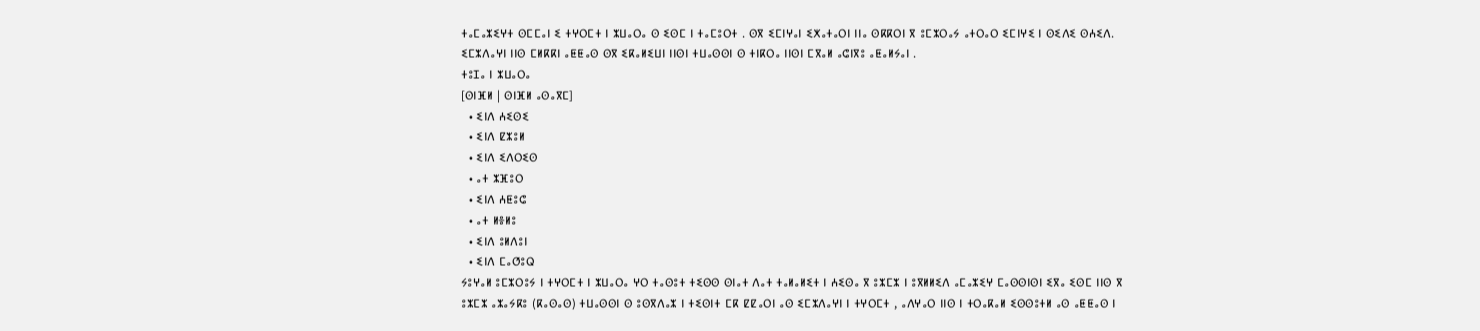ⵜⴰⵎⴰⵣⵉⵖⵜ ⵙⵎⵎⴰⵏ ⵉ ⵜⵖⵔⵎⵜ ⵏ ⵣⵡⴰⵔⴰ ⵙ ⵉⵙⵎ ⵏ ⵜⴰⵎⵓⵔⵜ . ⵙⴳ ⵉⵎⵏⵖⴰⵏ ⵉⵅⴰⵜⴰⵔⵏ ⵏⵏⴰ ⵙⴽⴽⵔⵏ ⴳ ⵓⵎⵣⵔⴰⵢ ⴰⵜⵔⴰⵔ ⵉⵎⵏⵖⵉ ⵏ ⵙⵉⴷⵉ ⵙⵄⵉⴷ. ⵉⵎⵣⴷⴰⵖⵏ ⵏⵏⵙ ⵎⵍⴽⴽⵏ ⴰⵟⵟⴰⵙ ⵙⴳ ⵉⴽⴰⵍⵉⵡⵏ ⵏⵏⵙⵏ ⵜⵡⴰⵙⵙⵏ ⵙ ⵜⵏⴽⵔⴰ ⵏⵏⵙⵏ ⵎⴳⴰⵍ ⴰⵛⵏⴳⵓ ⴰⵟⴰⵍⵢⴰⵏ .
ⵜⵓⵊⴰ ⵏ ⵣⵡⴰⵔⴰ
[ⵙⵏⴼⵍ | ⵙⵏⴼⵍ ⴰⵙⴰⴳⵎ]
  • ⵉⵏⴷ ⵄⵉⵙⵉ
  • ⵉⵏⴷ ⵇⵣⵓⵍ
  • ⵉⵏⴷ ⵉⴷⵔⵉⵙ
  • ⴰⵜ ⵣⴼⵓⵔ
  • ⵉⵏⴷ ⵄⵟⵓⵛ
  • ⴰⵜ ⵍⴻⵍⵓ
  • ⵉⵏⴷ ⵓⵍⴷⵓⵏ
  • ⵉⵏⴷ ⵎⴰⵚⵓⵕ
ⵢⵓⵖⴰⵍ ⵓⵎⵣⵔⵓⵢ ⵏ ⵜⵖⵔⵎⵜ ⵏ ⵣⵡⴰⵔⴰ ⵖⵔ ⵜⴰⵙⵓⵜ ⵜⵉⵙⵙ ⵙⵏⴰⵜ ⴷⴰⵜ ⵜⴰⵍⴰⵍⵉⵜ ⵏ ⵄⵉⵙⴰ ⴳ ⵓⵣⵎⵣ ⵏ ⵓⴳⵍⵍⵉⴷ ⴰⵎⴰⵣⵉⵖ ⵎⴰⵙⵙⵏⵙⵏ ⵉⴳⴰ ⵉⵙⵎ ⵏⵏⵙ ⴳ ⵓⵣⵎⵣ ⴰⵣⴰⵢⴽⵓ (ⴽⴰⵙⴰⵙ) ⵜⵡⴰⵙⵙⵏ ⵙ ⵓⵙⴳⴷⴰⵣ ⵏ ⵜⵉⵙⵏⵜ ⵎⴽ ⵇⵇⴰⵔⵏ ⴰⵙ ⵉⵎⵣⴷⴰⵖⵏ ⵏ ⵜⵖⵔⵎⵜ , ⴰⴷⵖⴰⵔ ⵏⵏⵙ ⵏ ⵜⵔⴰⴽⴰⵍ ⵉⵙⵙⵓⵜⵍ ⴰⵙ ⴰⵟⵟⴰⵙ ⵏ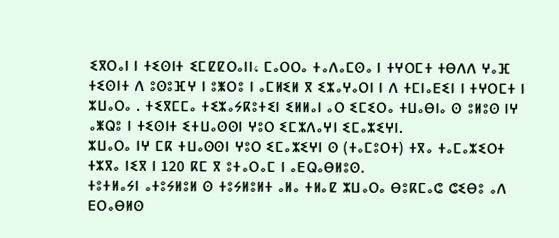ⵉⴳⵔⴰⵏ ⵏ ⵜⵉⵙⵏⵜ ⵉⵎⵇⵇⵔⴰⵏⵏ، ⵎⴰⵔⵔⴰ ⵜⴰⴷⴰⵎⵙⴰ ⵏ ⵜⵖⵔⵎⵜ ⵜⴱⴷⴷ ⵖⴰⴼ ⵜⵉⵙⵏⵜ ⴷ ⵓⵙⵓⴼⵖ ⵏ ⵓⵥⵔⵓ ⵏ ⴰⵎⵍⵉⵍ ⴳ ⵉⵣⴰⵖⴰⵔⵏ ⵏ ⴷ ⵜⵎⵏⴰⴹⵉⵏ ⵏ ⵜⵖⵔⵎⵜ ⵏ ⵣⵡⴰⵔⴰ . ⵜⵉⴳⵎⵎⴰ ⵜⵉⵣⴰⵢⴽⵓⵜⵉⵏ ⵉⵍⵍⴰⵏ ⴰⵔ ⵉⵎⵉⵔⴰ ⵜⵡⴰⴱⵏⴰ ⵙ ⵓⵍⵓⵙ ⵏⵖ ⴰⵥⵕⵓ ⵏ ⵜⵉⵙⵏⵜ ⵉⵜⵡⴰⵙⵙⵏ ⵖⵓⵔ ⵉⵎⵣⴷⴰⵖⵏ ⵉⵎⴰⵣⵉⵖⵏ.
ⵣⵡⴰⵔⴰ ⵏⵖ ⵎⴽ ⵜⵡⴰⵙⵙⵏ ⵖⵓⵔ ⵉⵎⴰⵣⵉⵖⵏ ⵙ (ⵜⴰⵎⵓⵔⵜ) ⵜⴳⴰ ⵜⴰⵎⴰⵣⵉⵔⵜ ⵜⵣⴳⴰ ⵏⵉⴳ ⵏ 120 ⴽⵎ ⴳ ⵓⵜⴰⵔⴰⵎ ⵏ ⴰⴹⵕⴰⴱⵍⵓⵙ.
ⵜⵓⵜⵍⴰⵢⵏ ⴰⵜⵓⵢⵍⵓⵍ ⵙ ⵜⵓⵢⵍⵓⵍⵜ ⴰⵍⴰ ⵜⵍⴰⵇ ⵣⵡⴰⵔⴰ ⴱⵓⴽⵎⴰⵛ ⵛⵉⴱⵓ ⴰⴷ ⴹⵔⴰⴱⵍⵙ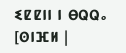ⵉⵇⵇⵏⵏ ⵏ ⴱⵕⵕⴰ
[ⵙⵏⴼⵍ |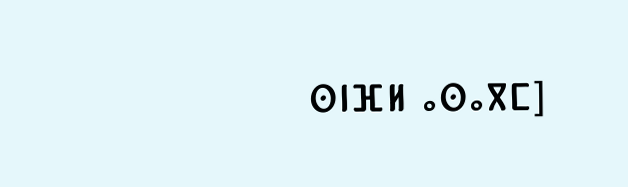ⵙⵏⴼⵍ ⴰⵙⴰⴳⵎ]